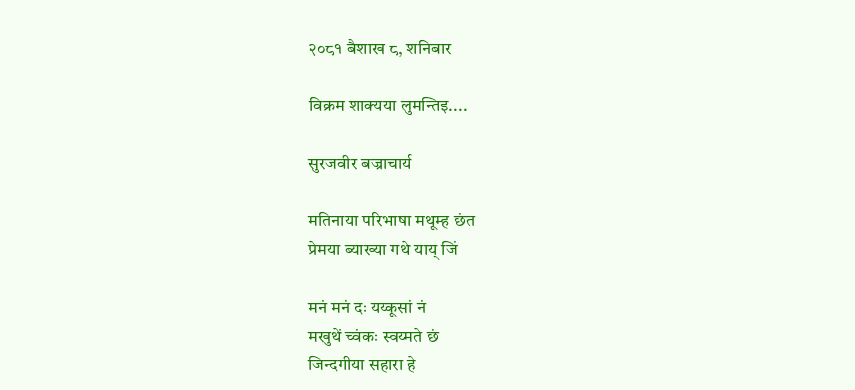२०८१ बैशाख ८, शनिबार

विक्रम शाक्यया लुमन्तिइ....

सुरजवीर बज्राचार्य

मतिनाया परिभाषा मथूम्ह छंत
प्रेमया ब्याख्या गथे याय् जिं

मनं मनं दः यय्कूसां नं
मखुथें च्वंकः स्वय्मते छं
जिन्दगीया सहारा हे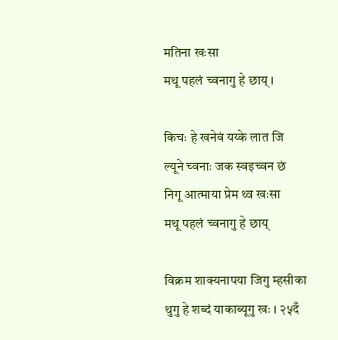मतिना खःसा
मथू पहलं च्वनागु हे छाय् ।

किचः हे खनेवं यय्के लात जि
ल्यूने च्वनाः जक स्वइच्वन छं
निगू आत्माया प्रेम थ्व खःसा
मथू पहलं च्वनागु हे छाय्

विक्रम शाक्यनापया जिगु म्हसीका थुगु हे शब्दं याकाब्यूगु खः । २५दँ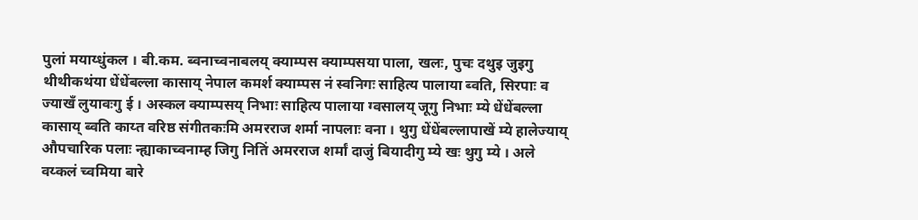पुलां मयाय्धुंकल । बी.कम. ब्वनाच्वनाबलय् क्याम्पस क्याम्पसया पाला, खलः, पुचः दथुइ जुइगु थीथीकथंया धेंधेंबल्ला कासाय् नेपाल कमर्श क्याम्पस नं स्वनिगः साहित्य पालाया ब्वति, सिरपाः व ज्याखँ लुयावःगु ई । अस्कल क्याम्पसय् निभाः साहित्य पालाया ग्वसालय् जूगु निभाः म्ये धेंधेंबल्ला कासाय् ब्वति काय्त वरिष्ठ संगीतकःमि अमरराज शर्मा नापलाः वना । थुगु धेंधेंबल्लापाखें म्ये हालेज्याय् औपचारिक पलाः न्ह्याकाच्वनाम्ह जिगु नितिं अमरराज शर्मां दाजुं बियादीगु म्ये खः थुगु म्ये । अले वय्कलं च्वमिया बारे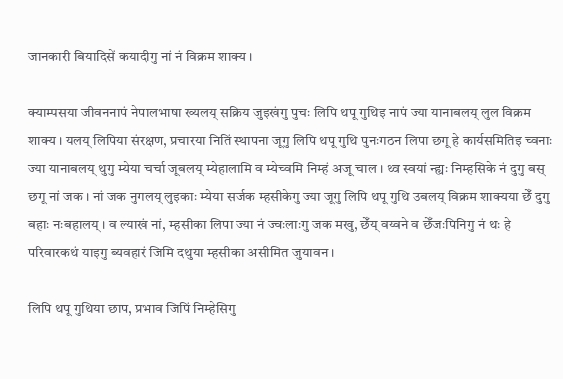जानकारी बियादिसें कयादीगु नां नं विक्रम शाक्य ।

क्याम्पसया जीवननापं नेपालभाषा ख्यलय् सक्रिय जुइखंगु पुचः लिपि थपू गुथिइ नापं ज्या यानाबलय् लुल विक्रम शाक्य । यलय् लिपिया संरक्षण, प्रचारया नितिं स्थापना जूगु लिपि थपू गुथि पुनःगठन लिपा छगू हे कार्यसमितिइ च्वनाः ज्या यानाबलय् थुगु म्येया चर्चा जूबलय् म्येहालामि व म्येच्वमि निम्हं अजू चाल । थ्व स्वयां न्ह्यः निम्हसिके नं दुगु बस् छगू नां जक । नां जक नुगलय् लुइकाः म्येया सर्जक म्हसीकेगु ज्या जूगु लिपि थपू गुथि उबलय् विक्रम शाक्यया छेँ दुगु बहाः नःबहालय् । व ल्याखं नां, म्हसीका लिपा ज्या नं ज्वःलाःगु जक मखु, छेँय् वय्वने व छेँजःपिनिगु नं थः हे परिवारकथं याइगु ब्यवहारं जिमि दथुया म्हसीका असीमित जुयावन ।

लिपि थपू गुथिया छाप, प्रभाव जिपिं निम्हेसिगु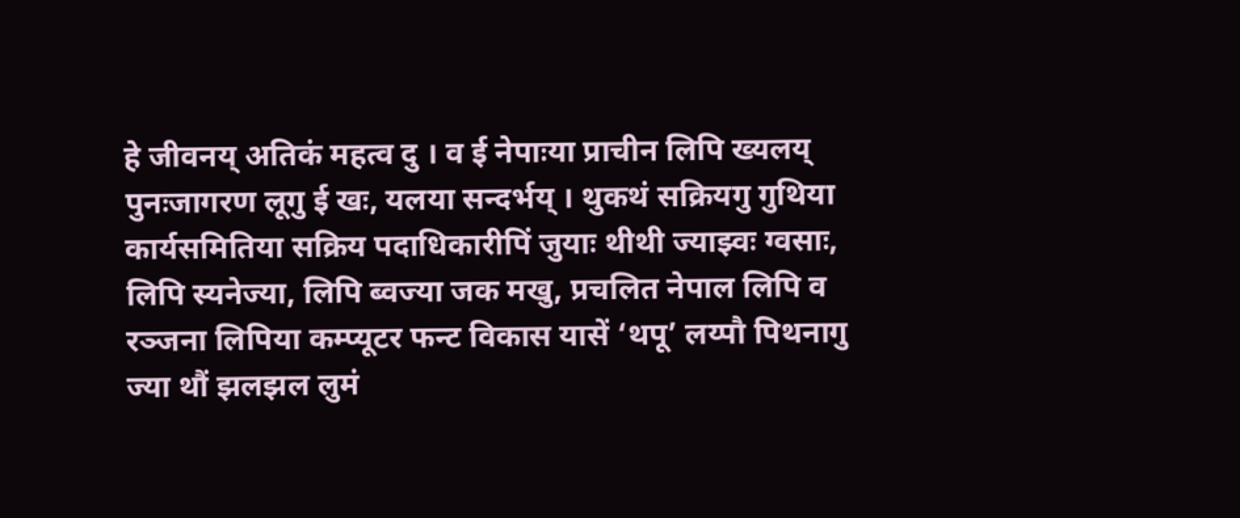हे जीवनय् अतिकं महत्व दु । व ई नेपाःया प्राचीन लिपि ख्यलय् पुनःजागरण लूगु ई खः, यलया सन्दर्भय् । थुकथं सक्रियगु गुथिया कार्यसमितिया सक्रिय पदाधिकारीपिं जुयाः थीथी ज्याझ्वः ग्वसाः, लिपि स्यनेज्या, लिपि ब्वज्या जक मखु, प्रचलित नेपाल लिपि व रञ्जना लिपिया कम्प्यूटर फन्ट विकास यासें ‘थपू’ लय्पौ पिथनागु ज्या थौं झलझल लुमं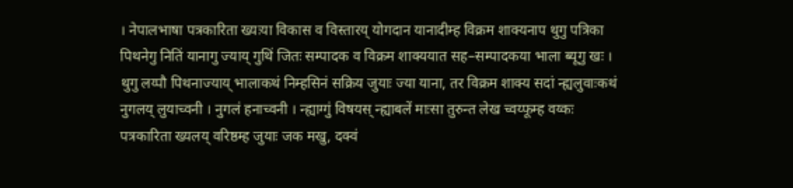। नेपालभाषा पत्रकारिता ख्यःया विकास व विस्तारय् योगदान यानादीम्ह विक्रम शाक्यनाप थुगु पत्रिका पिथनेगु नितिं यानागु ज्याय् गुथिं जितः सम्पादक व विक्रम शाक्ययात सह–सम्पादकया भाला ब्यूगु खः । थुगु लय्पौ पिथनाज्याय् भालाकथं निम्हसिनं सक्रिय जुयाः ज्या याना, तर विक्रम शाक्य सदां न्ह्यलुवाःकथं नुगलय् लुयाच्वनी । नुगलं हनाच्वनी । न्ह्याग्गुं विषयस् न्ह्याबलें माःसा तुरुन्त लेख च्वय्फूम्ह वय्कः पत्रकारिता ख्यलय् वरिष्ठम्ह जुयाः जक मखु, दक्वं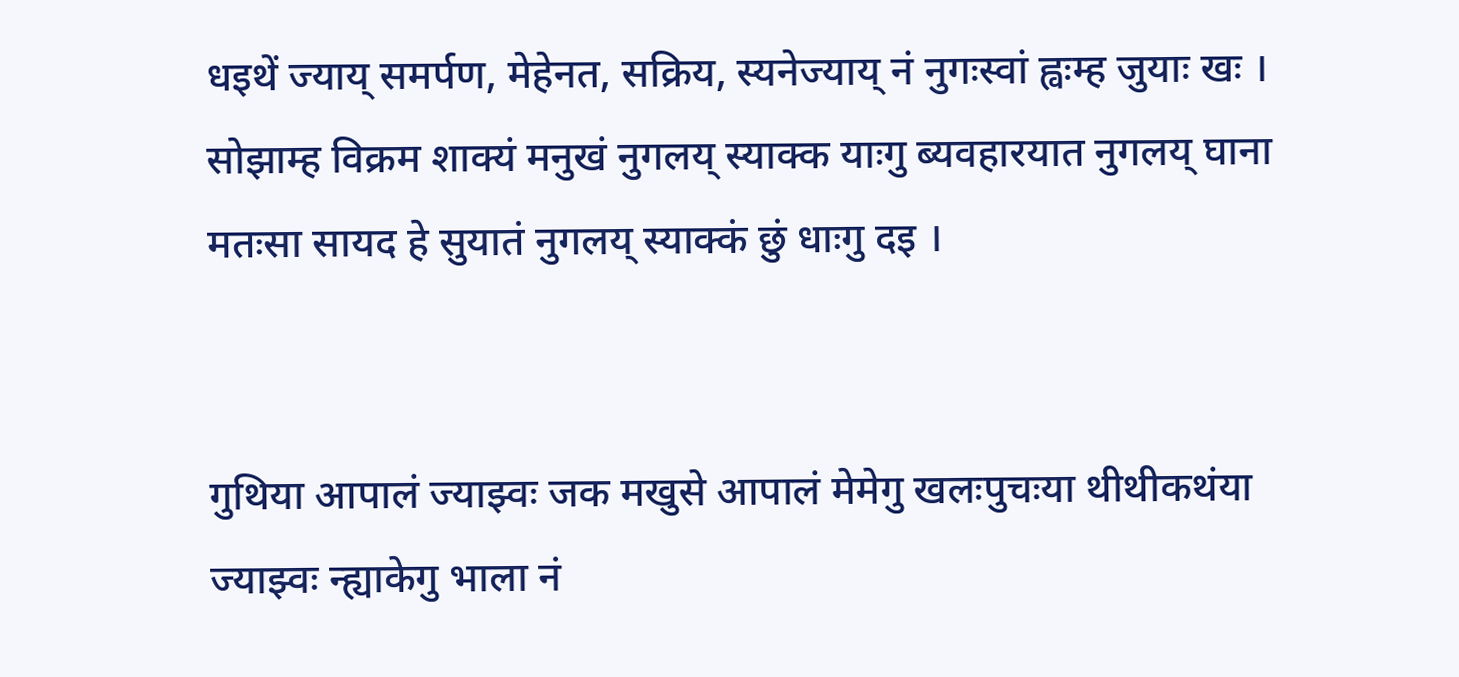धइथें ज्याय् समर्पण, मेहेनत, सक्रिय, स्यनेज्याय् नं नुगःस्वां ह्वःम्ह जुयाः खः । सोझाम्ह विक्रम शाक्यं मनुखं नुगलय् स्याक्क याःगु ब्यवहारयात नुगलय् घाना मतःसा सायद हे सुयातं नुगलय् स्याक्कं छुं धाःगु दइ ।


गुथिया आपालं ज्याझ्वः जक मखुसे आपालं मेमेगु खलःपुचःया थीथीकथंया ज्याझ्वः न्ह्याकेगु भाला नं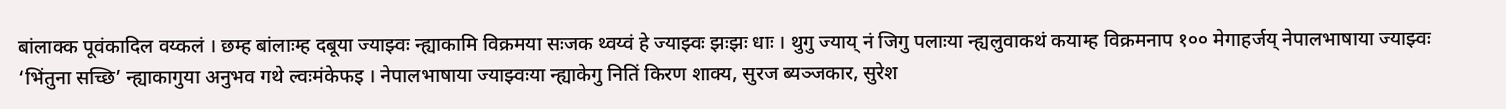बांलाक्क पूवंकादिल वय्कलं । छम्ह बांलाःम्ह दबूया ज्याझ्वः न्ह्याकामि विक्रमया सःजक थ्वय्वं हे ज्याझ्वः झःझः धाः । थुगु ज्याय् नं जिगु पलाःया न्ह्यलुवाकथं कयाम्ह विक्रमनाप १०० मेगाहर्जय् नेपालभाषाया ज्याझ्वः ‘भिंतुना सच्छि’ न्ह्याकागुया अनुभव गथे ल्वःमंकेफइ । नेपालभाषाया ज्याझ्वःया न्ह्याकेगु नितिं किरण शाक्य, सुरज ब्यञ्जकार, सुरेश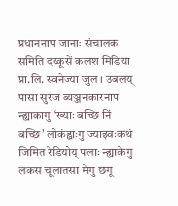प्रधाननाप जानाः संचालक समिति दय्कूसें कलश मिडिया प्रा.लि. स्वनेज्या जुल । उबलय् पासा सुरज ब्यञ्जनकारनाप न्ह्याकागु ‘ख्याः बच्छि निं बच्छि’ लोकंह्वाःगु ज्याझ्वःकथं जिमित रेडियोय् पलाः न्ह्याकेगु लकस चूलातसा मेगु छगू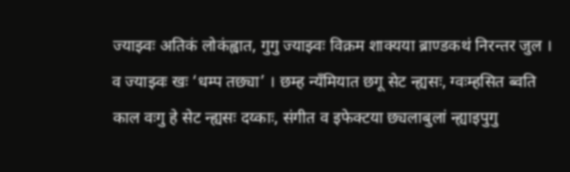ज्याझ्वः अतिकं लोकंह्वात, गुगु ज्याझ्वः विक्रम शाक्यया ब्राण्डकथं निरन्तर जुल । व ज्याझ्वः खः ‘धम्प तछ्या’ । छम्ह न्यँमियात छगू सेट न्ह्यसः, ग्वःम्हसित ब्वति काल वःगु हे सेट न्ह्यसः दय्काः, संगीत व इफेक्टया छ्यलाबुलां न्ह्याइपुगु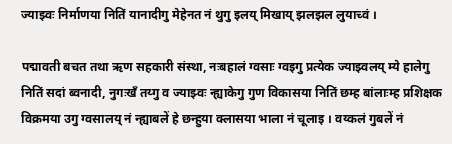ज्याझ्वः निर्माणया नितिं यानादीगु मेहेनत नं थुगु इलय् मिखाय् झलझल लुयाच्वं ।

पद्मावती बचत तथा ऋण सहकारी संस्था, नःबहालं ग्वसाः ग्वइगु प्रत्येक ज्याझ्वलय् म्ये हालेगु नितिं सदां ब्वनादी, नुगःखँ तय्गु व ज्याझ्वः न्ह्याकेगु गुण विकासया नितिं छम्ह बांलाःम्ह प्रशिक्षक विक्रमया उगु ग्वसालय् नं न्ह्याबलें हे छन्हुया क्लासया भाला नं चूलाइ । वय्कलं गुबलें नं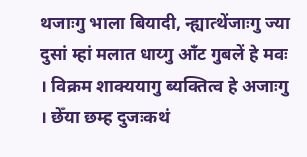थजाःगु भाला बियादी, न्ह्यात्थेंजाःगु ज्या दुसां म्हां मलात धाय्गु आँट गुबलें हे मवः । विक्रम शाक्ययागु ब्यक्तित्व हे अजाःगु । छेँया छम्ह दुजःकथं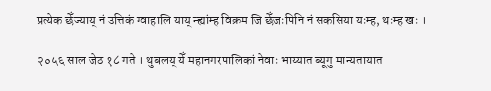प्रत्येक छेँज्याय् नं उत्तिकं ग्वाहालि याय् न्ह्यांम्ह विक्रम जि छेँजःपिनि नं सकसिया यःम्ह, थःम्ह खः ।

२०५६ साल जेठ १८ गते । थुबलय् येँ महानगरपालिकां नेवाः भाय्यात ब्यूगु मान्यतायात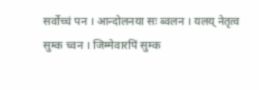सर्वोच्चं पन । आन्दोलनया सः ब्वलन । यलय् नेतृत्व सुम्क च्वन । जिम्मेवारपिं सुम्क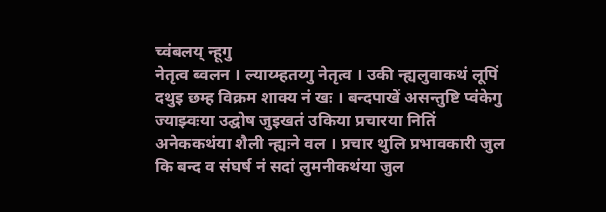च्वंबलय् न्हूगु
नेतृत्व ब्वलन । ल्याय्म्हतय्गु नेतृत्व । उकी न्ह्यलुवाकथं लूपिं दथुइ छम्ह विक्रम शाक्य नं खः । बन्दपाखें असन्तुष्टि प्वंकेगु ज्याझ्वःया उद्घोष जुइखतं उकिया प्रचारया नितिं अनेककथंया शैली न्ह्यःने वल । प्रचार थुलि प्रभावकारी जुल कि बन्द व संघर्ष नं सदां लुमनीकथंया जुल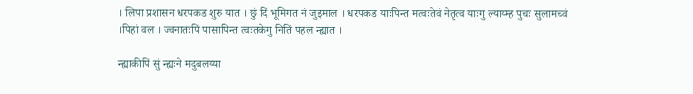। लिपा प्रशासन धरपकड शुरु यात । छुं दिं भूमिगत नं जुइमाल । धरपकड याःपिन्त मत्वःतेवं नेतृत्व याःगु ल्याय्म्ह पुचः सुलामच्वं ।पिहां वल । ज्वनातःपिं पासापिन्त त्वःतकेगु नितिं पहल न्ह्यात ।

न्ह्याकीपिं सुं न्ह्यःने मदुबलय्या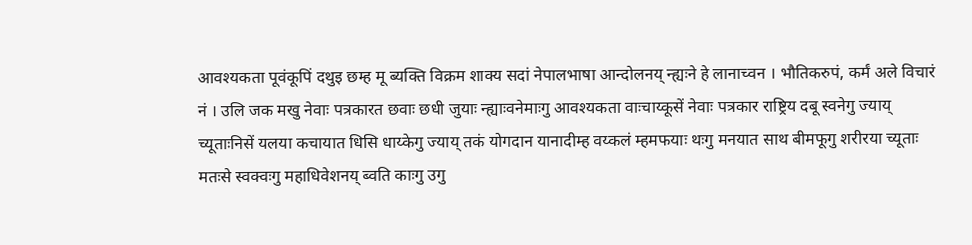आवश्यकता पूवंकूपिं दथुइ छम्ह मू ब्यक्ति विक्रम शाक्य सदां नेपालभाषा आन्दोलनय् न्ह्यःने हे लानाच्वन । भौतिकरुपं, कर्मं अले विचारं नं । उलि जक मखु नेवाः पत्रकारत छवाः छधी जुयाः न्ह्याःवनेमाःगु आवश्यकता वाःचाय्कूसें नेवाः पत्रकार राष्ट्रिय दबू स्वनेगु ज्याय् च्यूताःनिसें यलया कचायात धिसि धाय्केगु ज्याय् तकं योगदान यानादीम्ह वय्कलं म्हमफयाः थःगु मनयात साथ बीमफूगु शरीरया च्यूताः मतःसे स्वक्वःगु महाधिवेशनय् ब्वति काःगु उगु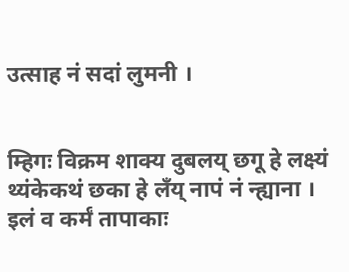उत्साह नं सदां लुमनी ।


म्हिगः विक्रम शाक्य दुबलय् छगू हे लक्ष्यं थ्यंकेकथं छका हे लँय् नापं नं न्ह्याना । इलं व कर्मं तापाकाः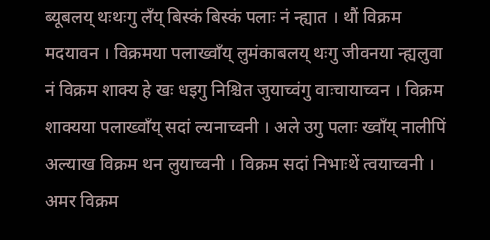ब्यूबलय् थःथःगु लँय् बिस्कं बिस्कं पलाः नं न्ह्यात । थौं विक्रम मदयावन । विक्रमया पलाख्वाँय् लुमंकाबलय् थःगु जीवनया न्ह्यलुवा नं विक्रम शाक्य हे खः धइगु निश्चित जुयाच्वंगु वाःचायाच्वन । विक्रम शाक्यया पलाख्वाँय् सदां ल्यनाच्वनी । अले उगु पलाः ख्वाँय् नालीपिं अल्याख विक्रम थन लुयाच्वनी । विक्रम सदां निभाःथें त्वयाच्वनी । अमर विक्रम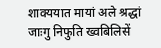शाक्ययात मायां अले श्रद्धां जाःगु निफुति ख्वबिलिसें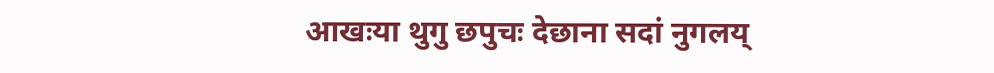आखःया थुगु छपुचः देछाना सदां नुगलय्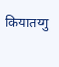कियातय्गु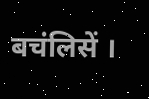बचंलिसें ।